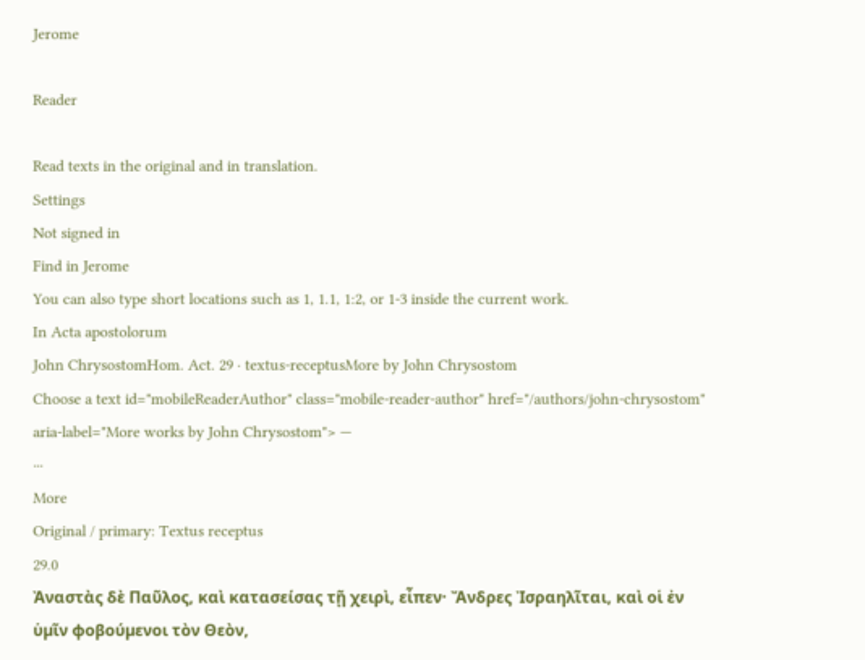Jerome

Reader

Read texts in the original and in translation.
Settings
Not signed in
Find in Jerome
You can also type short locations such as 1, 1.1, 1:2, or 1-3 inside the current work.
In Acta apostolorum
John ChrysostomHom. Act. 29 · textus-receptusMore by John Chrysostom
Choose a text id="mobileReaderAuthor" class="mobile-reader-author" href="/authors/john-chrysostom" aria-label="More works by John Chrysostom"> —
⋯
More
Original / primary: Textus receptus
29.0
Ἀναστὰς δὲ Παῦλος, καὶ κατασείσας τῇ χειρὶ, εἶπεν· Ἄνδρες Ἰσραηλῖται, καὶ οἱ ἐν ὑµῖν φοβούµενοι τὸν Θεὸν,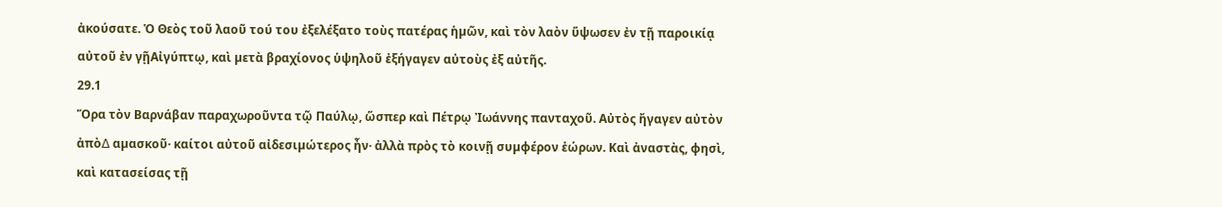ἀκούσατε. Ὁ Θεὸς τοῦ λαοῦ τού του ἐξελέξατο τοὺς πατέρας ἡµῶν, καὶ τὸν λαὸν ὕψωσεν ἐν τῇ παροικίᾳ αὐτοῦ ἐν γῇΑἰγύπτῳ, καὶ µετὰ βραχίονος ὑψηλοῦ ἐξήγαγεν αὐτοὺς ἐξ αὐτῆς.
29.1
Ὅρα τὸν Βαρνάβαν παραχωροῦντα τῷ Παύλῳ, ὥσπερ καὶ Πέτρῳ Ἰωάννης πανταχοῦ. Αὐτὸς ἤγαγεν αὐτὸν ἀπὸ∆ αµασκοῦ· καίτοι αὐτοῦ αἰδεσιµώτερος ἦν· ἀλλὰ πρὸς τὸ κοινῇ συµφέρον ἑώρων. Καὶ ἀναστὰς, φησὶ, καὶ κατασείσας τῇ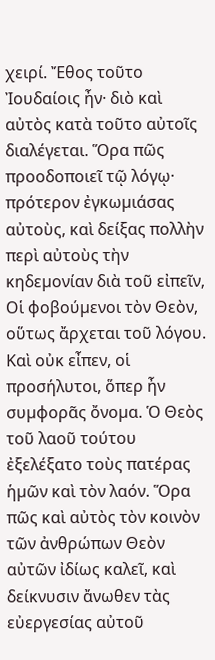χειρί. Ἔθος τοῦτο Ἰουδαίοις ἦν· διὸ καὶ αὐτὸς κατὰ τοῦτο αὐτοῖς διαλέγεται. Ὅρα πῶς προοδοποιεῖ τῷ λόγῳ· πρότερον ἐγκωµιάσας αὐτοὺς, καὶ δείξας πολλὴν περὶ αὐτοὺς τὴν κηδεµονίαν διὰ τοῦ εἰπεῖν, Οἱ φοβούµενοι τὸν Θεὸν, οὕτως ἄρχεται τοῦ λόγου. Καὶ οὐκ εἶπεν, οἱ προσήλυτοι, ὅπερ ἦν συµφορᾶς ὄνοµα. Ὁ Θεὸς τοῦ λαοῦ τούτου ἐξελέξατο τοὺς πατέρας ἡµῶν καὶ τὸν λαόν. Ὅρα πῶς καὶ αὐτὸς τὸν κοινὸν τῶν ἀνθρώπων Θεὸν αὐτῶν ἰδίως καλεῖ, καὶ δείκνυσιν ἄνωθεν τὰς εὐεργεσίας αὐτοῦ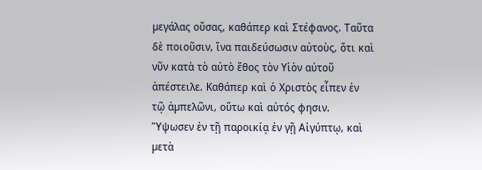µεγάλας οὔσας, καθάπερ καὶ Στέφανος. Ταῦτα δὲ ποιοῦσιν, ἵνα παιδεύσωσιν αὐτοὺς, ὅτι καὶ νῦν κατὰ τὸ αὐτὸ ἔθος τὸν Υἱὸν αὐτοῦ ἀπέστειλε. Καθάπερ καὶ ὁ Χριστὸς εἶπεν ἐν τῷ ἀµπελῶνι, οὕτω καὶ αὐτός φησιν. Ὕψωσεν ἐν τῇ παροικίᾳ ἐν γῇ Αἰγύπτῳ, καὶ µετὰ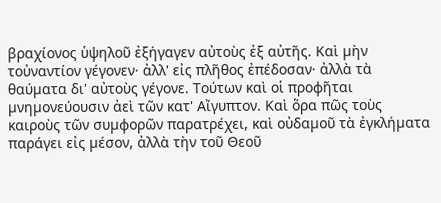βραχίονος ὑψηλοῦ ἐξήγαγεν αὐτοὺς ἐξ αὐτῆς. Καὶ µὴν τοὐναντίον γέγονεν· ἀλλ' εἰς πλῆθος ἐπέδοσαν· ἀλλὰ τὰ θαύµατα δι' αὐτοὺς γέγονε. Τούτων καὶ οἱ προφῆται µνηµονεύουσιν ἀεὶ τῶν κατ' Αἴγυπτον. Καὶ ὅρα πῶς τοὺς καιροὺς τῶν συµφορῶν παρατρέχει, καὶ οὐδαµοῦ τὰ ἐγκλήµατα παράγει εἰς µέσον, ἀλλὰ τὴν τοῦ Θεοῦ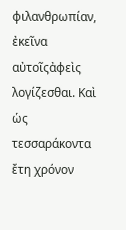φιλανθρωπίαν, ἐκεῖνα αὐτοῖςἀφεὶς λογίζεσθαι. Καὶ ὡς τεσσαράκοντα ἔτη χρόνον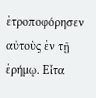ἐτροποφόρησεν αὐτοὺς ἐν τῇ ἐρήµῳ. Εἶτα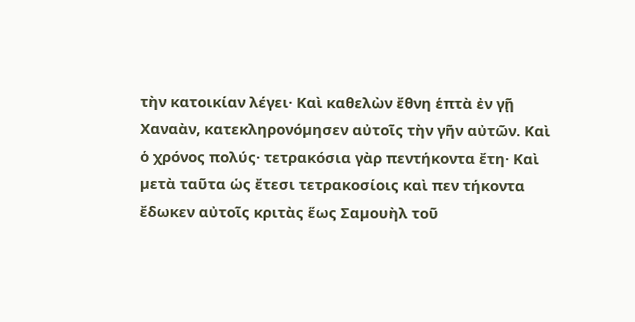τὴν κατοικίαν λέγει· Καὶ καθελὼν ἔθνη ἑπτὰ ἐν γῇ Χαναὰν, κατεκληρονόµησεν αὐτοῖς τὴν γῆν αὐτῶν. Καὶ ὁ χρόνος πολύς· τετρακόσια γὰρ πεντήκοντα ἔτη· Καὶ µετὰ ταῦτα ὡς ἔτεσι τετρακοσίοις καὶ πεν τήκοντα ἔδωκεν αὐτοῖς κριτὰς ἕως Σαµουὴλ τοῦ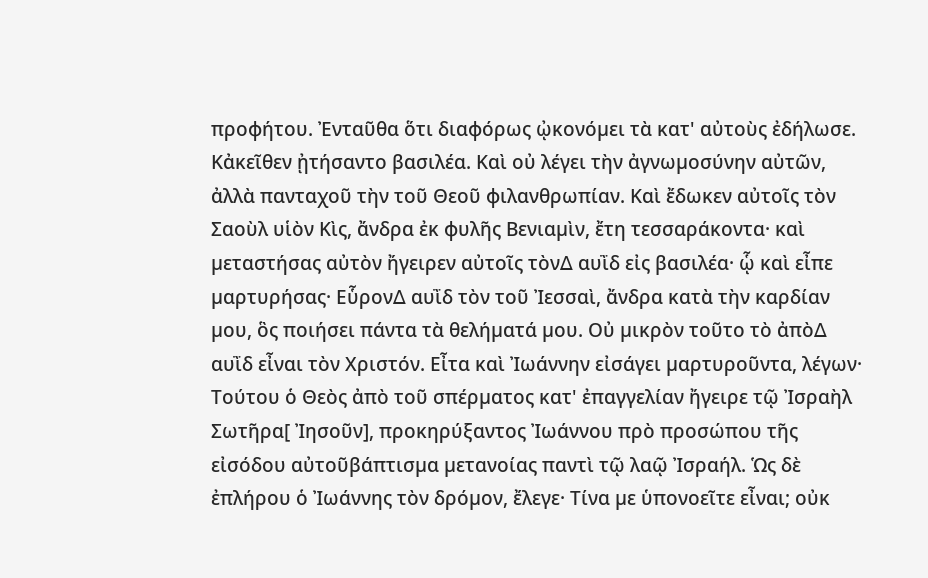προφήτου. Ἐνταῦθα ὅτι διαφόρως ᾠκονόµει τὰ κατ' αὐτοὺς ἐδήλωσε. Κἀκεῖθεν ᾐτήσαντο βασιλέα. Καὶ οὐ λέγει τὴν ἀγνωµοσύνην αὐτῶν, ἀλλὰ πανταχοῦ τὴν τοῦ Θεοῦ φιλανθρωπίαν. Καὶ ἔδωκεν αὐτοῖς τὸν Σαοὺλ υἱὸν Κὶς, ἄνδρα ἐκ φυλῆς Βενιαµὶν, ἔτη τεσσαράκοντα· καὶ µεταστήσας αὐτὸν ἤγειρεν αὐτοῖς τὸν∆ αυῒδ εἰς βασιλέα· ᾧ καὶ εἶπε µαρτυρήσας· Εὗρον∆ αυῒδ τὸν τοῦ Ἰεσσαὶ, ἄνδρα κατὰ τὴν καρδίαν µου, ὃς ποιήσει πάντα τὰ θελήµατά µου. Οὐ µικρὸν τοῦτο τὸ ἀπὸ∆ αυῒδ εἶναι τὸν Χριστόν. Εἶτα καὶ Ἰωάννην εἰσάγει µαρτυροῦντα, λέγων· Τούτου ὁ Θεὸς ἀπὸ τοῦ σπέρµατος κατ' ἐπαγγελίαν ἤγειρε τῷ Ἰσραὴλ Σωτῆρα[ Ἰησοῦν], προκηρύξαντος Ἰωάννου πρὸ προσώπου τῆς εἰσόδου αὐτοῦβάπτισµα µετανοίας παντὶ τῷ λαῷ Ἰσραήλ. Ὡς δὲ ἐπλήρου ὁ Ἰωάννης τὸν δρόµον, ἔλεγε· Τίνα µε ὑπονοεῖτε εἶναι; οὐκ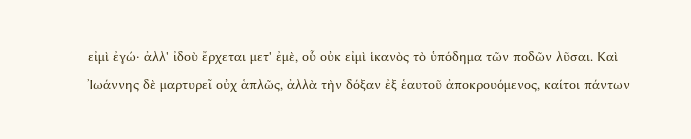εἰµὶ ἐγώ· ἀλλ' ἰδοὺ ἔρχεται µετ' ἐµὲ, οὗ οὐκ εἰµὶ ἱκανὸς τὸ ὑπόδηµα τῶν ποδῶν λῦσαι. Καὶ Ἰωάννης δὲ µαρτυρεῖ οὐχ ἁπλῶς, ἀλλὰ τὴν δόξαν ἐξ ἑαυτοῦ ἀποκρουόµενος, καίτοι πάντων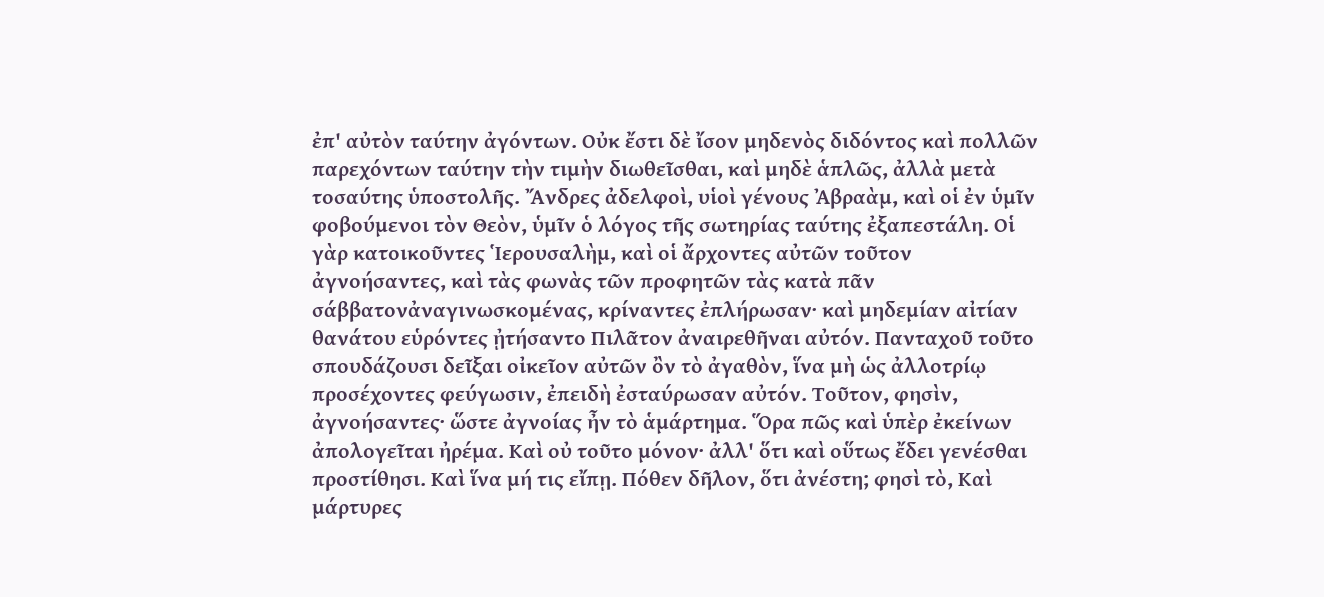ἐπ' αὐτὸν ταύτην ἀγόντων. Οὐκ ἔστι δὲ ἴσον µηδενὸς διδόντος καὶ πολλῶν παρεχόντων ταύτην τὴν τιµὴν διωθεῖσθαι, καὶ µηδὲ ἁπλῶς, ἀλλὰ µετὰ τοσαύτης ὑποστολῆς. Ἄνδρες ἀδελφοὶ, υἱοὶ γένους Ἀβραὰµ, καὶ οἱ ἐν ὑµῖν φοβούµενοι τὸν Θεὸν, ὑµῖν ὁ λόγος τῆς σωτηρίας ταύτης ἐξαπεστάλη. Οἱ γὰρ κατοικοῦντες Ἱερουσαλὴµ, καὶ οἱ ἄρχοντες αὐτῶν τοῦτον ἀγνοήσαντες, καὶ τὰς φωνὰς τῶν προφητῶν τὰς κατὰ πᾶν σάββατονἀναγινωσκοµένας, κρίναντες ἐπλήρωσαν· καὶ µηδεµίαν αἰτίαν θανάτου εὑρόντες ᾐτήσαντο Πιλᾶτον ἀναιρεθῆναι αὐτόν. Πανταχοῦ τοῦτο σπουδάζουσι δεῖξαι οἰκεῖον αὐτῶν ὂν τὸ ἀγαθὸν, ἵνα µὴ ὡς ἀλλοτρίῳ προσέχοντες φεύγωσιν, ἐπειδὴ ἐσταύρωσαν αὐτόν. Τοῦτον, φησὶν, ἀγνοήσαντες· ὥστε ἀγνοίας ἦν τὸ ἁµάρτηµα. Ὅρα πῶς καὶ ὑπὲρ ἐκείνων ἀπολογεῖται ἠρέµα. Καὶ οὐ τοῦτο µόνον· ἀλλ' ὅτι καὶ οὕτως ἔδει γενέσθαι προστίθησι. Καὶ ἵνα µή τις εἴπῃ. Πόθεν δῆλον, ὅτι ἀνέστη; φησὶ τὸ, Καὶ µάρτυρες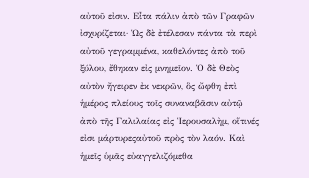αὐτοῦ εἰσιν. Εἶτα πάλιν ἀπὸ τῶν Γραφῶν ἰσχυρίζεται· Ὡς δὲ ἐτέλεσαν πάντα τὰ περὶ αὐτοῦ γεγραµµένα, καθελόντες ἀπὸ τοῦ ξύλου, ἔθηκαν εἰς µνηµεῖον. Ὁ δὲ Θεὸς αὐτὸν ἤγειρεν ἐκ νεκρῶν, ὃς ὤφθη ἐπὶ ἡµέρος πλείους τοῖς συναναβᾶσιν αὐτῷ ἀπὸ τῆς Γαλιλαίας εἰς Ἱερουσαλὴµ, οἵτινές εἰσι µάρτυρεςαὐτοῦ πρὸς τὸν λαόν. Καὶ ἡµεῖς ὑµᾶς εὐαγγελιζόµεθα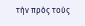τὴν πρὸς τοὺς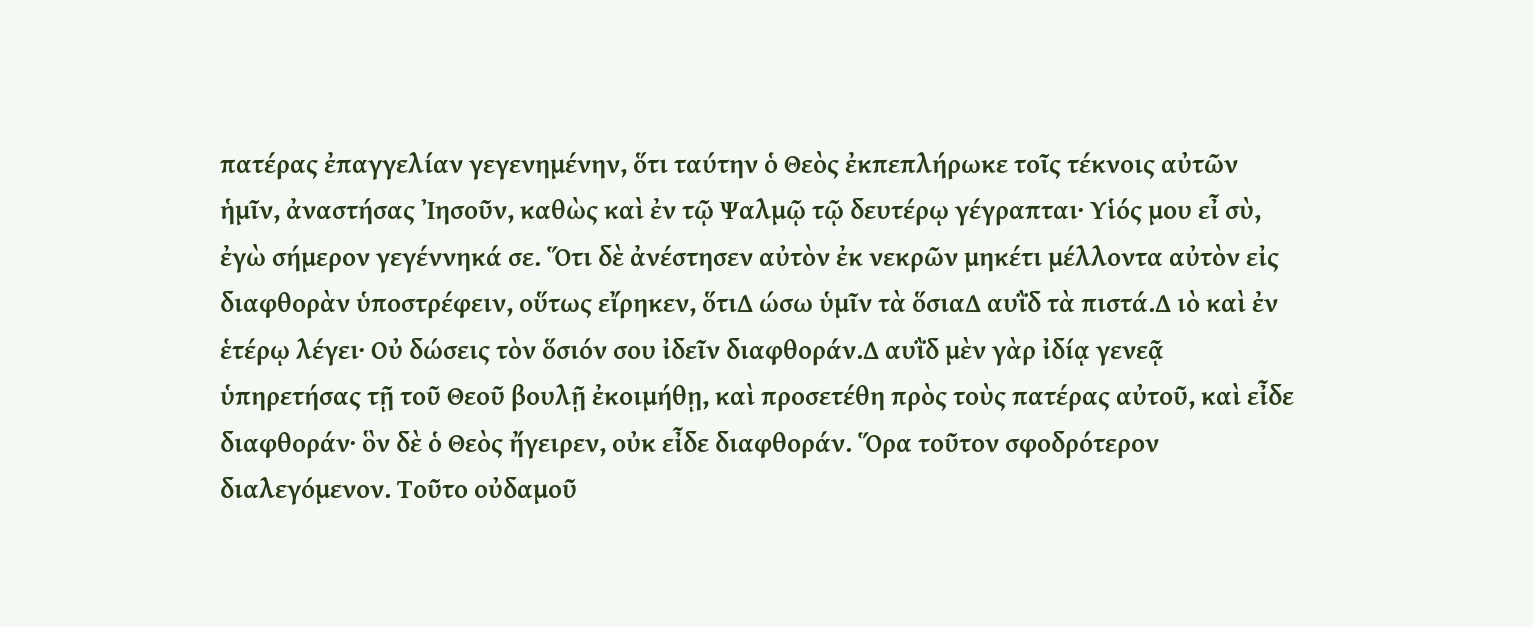πατέρας ἐπαγγελίαν γεγενηµένην, ὅτι ταύτην ὁ Θεὸς ἐκπεπλήρωκε τοῖς τέκνοις αὐτῶν ἡµῖν, ἀναστήσας Ἰησοῦν, καθὼς καὶ ἐν τῷ Ψαλµῷ τῷ δευτέρῳ γέγραπται· Υἱός µου εἶ σὺ, ἐγὼ σήµερον γεγέννηκά σε. Ὅτι δὲ ἀνέστησεν αὐτὸν ἐκ νεκρῶν µηκέτι µέλλοντα αὐτὸν εἰς διαφθορὰν ὑποστρέφειν, οὕτως εἴρηκεν, ὅτι∆ ώσω ὑµῖν τὰ ὅσια∆ αυῒδ τὰ πιστά.∆ ιὸ καὶ ἐν ἑτέρῳ λέγει· Οὐ δώσεις τὸν ὅσιόν σου ἰδεῖν διαφθοράν.∆ αυῒδ µὲν γὰρ ἰδίᾳ γενεᾷ ὑπηρετήσας τῇ τοῦ Θεοῦ βουλῇ ἐκοιµήθῃ, καὶ προσετέθη πρὸς τοὺς πατέρας αὐτοῦ, καὶ εἶδε διαφθοράν· ὃν δὲ ὁ Θεὸς ἤγειρεν, οὐκ εἶδε διαφθοράν. Ὅρα τοῦτον σφοδρότερον διαλεγόµενον. Τοῦτο οὐδαµοῦ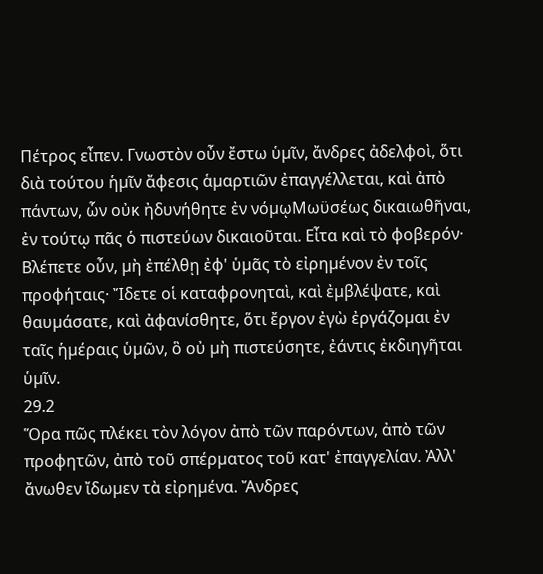Πέτρος εἶπεν. Γνωστὸν οὖν ἔστω ὑµῖν, ἄνδρες ἀδελφοὶ, ὅτι διὰ τούτου ἡµῖν ἄφεσις ἁµαρτιῶν ἐπαγγέλλεται, καὶ ἀπὸ πάντων, ὧν οὐκ ἠδυνήθητε ἐν νόµῳΜωϋσέως δικαιωθῆναι, ἐν τούτῳ πᾶς ὁ πιστεύων δικαιοῦται. Εἶτα καὶ τὸ φοβερόν· Βλέπετε οὖν, µὴ ἐπέλθῃ ἐφ' ὑµᾶς τὸ εἰρηµένον ἐν τοῖς προφήταις· Ἴδετε οἱ καταφρονηταὶ, καὶ ἐµβλέψατε, καὶ θαυµάσατε, καὶ ἀφανίσθητε, ὅτι ἔργον ἐγὼ ἐργάζοµαι ἐν ταῖς ἡµέραις ὑµῶν, ὃ οὐ µὴ πιστεύσητε, ἐάντις ἐκδιηγῆται ὑµῖν.
29.2
Ὅρα πῶς πλέκει τὸν λόγον ἀπὸ τῶν παρόντων, ἀπὸ τῶν προφητῶν, ἀπὸ τοῦ σπέρµατος τοῦ κατ' ἐπαγγελίαν. Ἀλλ' ἄνωθεν ἴδωµεν τὰ εἰρηµένα. Ἄνδρες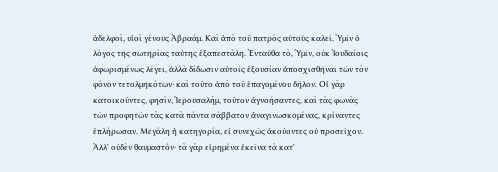ἀδελφοὶ, υἱοὶ γένους Ἀβραάµ. Καὶ ἀπὸ τοῦ πατρὸς αὐτοὺς καλεῖ. Ὑµῖν ὁ λόγος τῆς σωτηρίας ταύτης ἐξαπεστάλη. Ἐνταῦθα τὸ, Ὑµῖν, οὐκ Ἰουδαίοις ἀφωρισµένως λέγει, ἀλλὰ δίδωσιν αὐτοῖς ἐξουσίαν ἀποσχισθῆναι τῶν τὸν φόνον τετολµηκότων· καὶ τοῦτο ἀπὸ τοῦ ἐπαγοµένου δῆλον. Οἱ γὰρ κατοικοῦντες, φησὶν, Ἱερουσαλὴµ, τοῦτον ἀγνοήσαντες, καὶ τὰς φωνὰς τῶν προφητῶν τὰς κατὰ πάντα σάββατον ἀναγινωσκοµένας, κρίναντες ἐπλήρωσαν. Μεγάλη ἡ κατηγορία, εἰ συνεχῶς ἀκούοντες οὐ προσεῖχον. Ἀλλ' οὐδὲν θαυµαστόν· τὰ γὰρ εἰρηµένα ἐκεῖνα τὰ κατ'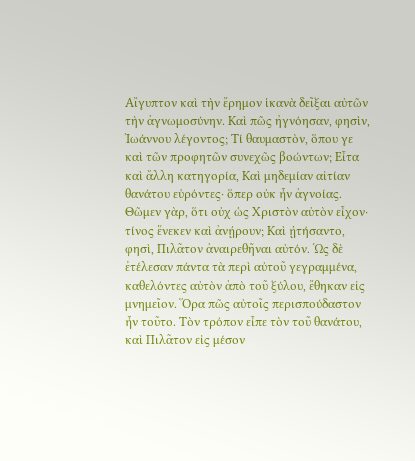Αἴγυπτον καὶ τὴν ἔρηµον ἱκανὰ δεῖξαι αὐτῶν τὴν ἀγνωµοσύνην. Καὶ πῶς ἠγνόησαν, φησὶν, Ἰωάννου λέγοντος; Τί θαυµαστὸν, ὅπου γε καὶ τῶν προφητῶν συνεχῶς βοώντων; Εἶτα καὶ ἄλλη κατηγορία, Καὶ µηδεµίαν αἰτίαν θανάτου εὑρόντες· ὅπερ οὐκ ἦν ἀγνοίας. Θῶµεν γὰρ, ὅτι οὐχ ὡς Χριστὸν αὐτὸν εἶχον· τίνος ἕνεκεν καὶ ἀνῄρουν; Καὶ ᾐτήσαντο, φησὶ, Πιλᾶτον ἀναιρεθῆναι αὐτόν. Ὡς δὲ ἐτέλεσαν πάντα τὰ περὶ αὐτοῦ γεγραµµένα, καθελόντες αὐτὸν ἀπὸ τοῦ ξύλου, ἔθηκαν εἰς µνηµεῖον. Ὅρα πῶς αὐτοῖς περισπούδαστον ἦν τοῦτο. Τὸν τρόπον εἶπε τὸν τοῦ θανάτου, καὶ Πιλᾶτον εἰς µέσον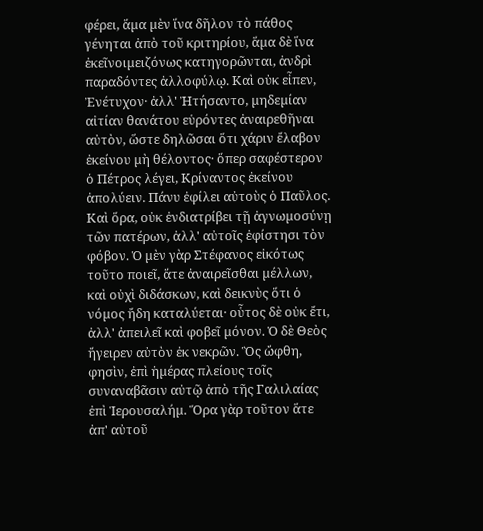φέρει, ἅµα µὲν ἵνα δῆλον τὸ πάθος γένηται ἀπὸ τοῦ κριτηρίου, ἅµα δὲ ἵνα ἐκεῖνοιµειζόνως κατηγορῶνται, ἀνδρὶ παραδόντες ἀλλοφύλῳ. Καὶ οὐκ εἶπεν, Ἐνέτυχον· ἀλλ' Ἠτήσαντο, µηδεµίαν αἰτίαν θανάτου εὑρόντες ἀναιρεθῆναι αὐτὸν, ὥστε δηλῶσαι ὅτι χάριν ἔλαβον ἐκείνου µὴ θέλοντος· ὅπερ σαφέστερον ὁ Πέτρος λέγει, Κρίναντος ἐκείνου ἀπολύειν. Πάνυ ἐφίλει αὐτοὺς ὁ Παῦλος. Καὶ ὅρα, οὐκ ἐνδιατρίβει τῇ ἀγνωµοσύνῃ τῶν πατέρων, ἀλλ' αὐτοῖς ἐφίστησι τὸν φόβον. Ὁ µὲν γὰρ Στέφανος εἰκότως τοῦτο ποιεῖ, ἅτε ἀναιρεῖσθαι µέλλων, καὶ οὐχὶ διδάσκων, καὶ δεικνὺς ὅτι ὁ νόµος ἤδη καταλύεται· οὗτος δὲ οὐκ ἔτι, ἀλλ' ἀπειλεῖ καὶ φοβεῖ µόνον. Ὁ δὲ Θεὸς ἤγειρεν αὐτὸν ἐκ νεκρῶν. Ὃς ὤφθη, φησὶν, ἐπὶ ἡµέρας πλείους τοῖς συναναβᾶσιν αὐτῷ ἀπὸ τῆς Γαλιλαίας ἐπὶ Ἱερουσαλήµ. Ὅρα γὰρ τοῦτον ἅτε ἀπ' αὐτοῦ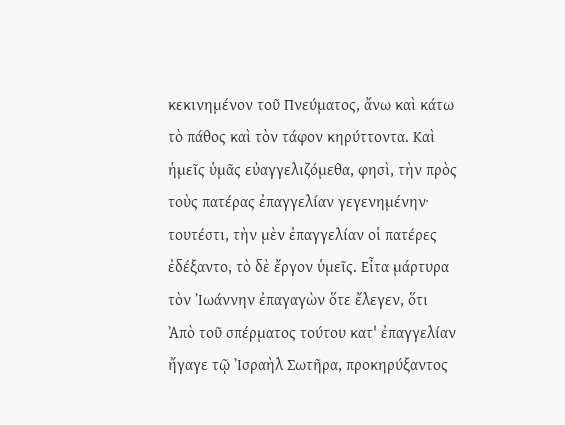κεκινηµένον τοῦ Πνεύµατος, ἄνω καὶ κάτω τὸ πάθος καὶ τὸν τάφον κηρύττοντα. Καὶ ἡµεῖς ὑµᾶς εὐαγγελιζόµεθα, φησὶ, τὴν πρὸς τοὺς πατέρας ἐπαγγελίαν γεγενηµένην· τουτέστι, τὴν µὲν ἐπαγγελίαν οἱ πατέρες ἐδέξαντο, τὸ δὲ ἔργον ὑµεῖς. Εἶτα µάρτυρα τὸν Ἰωάννην ἐπαγαγὼν ὅτε ἔλεγεν, ὅτι Ἀπὸ τοῦ σπέρµατος τούτου κατ' ἐπαγγελίαν ἤγαγε τῷ Ἰσραὴλ Σωτῆρα, προκηρύξαντος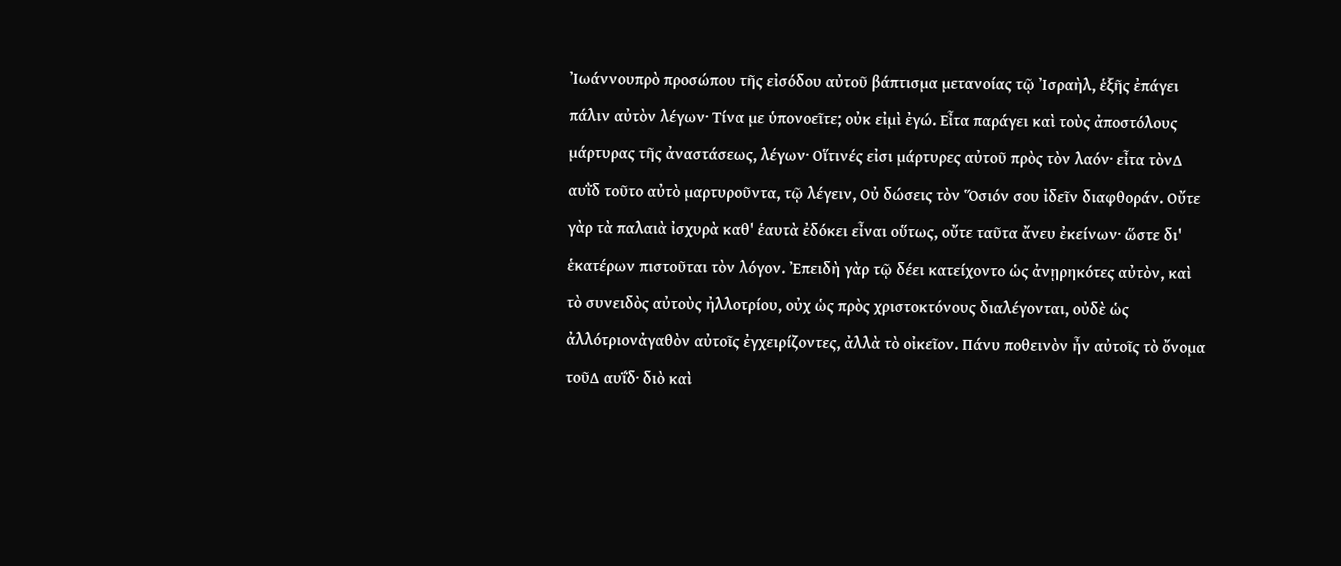Ἰωάννουπρὸ προσώπου τῆς εἰσόδου αὐτοῦ βάπτισµα µετανοίας τῷ Ἰσραὴλ, ἑξῆς ἐπάγει πάλιν αὐτὸν λέγων· Τίνα µε ὑπονοεῖτε; οὐκ εἰµὶ ἐγώ. Εἶτα παράγει καὶ τοὺς ἀποστόλους µάρτυρας τῆς ἀναστάσεως, λέγων· Οἵτινές εἰσι µάρτυρες αὐτοῦ πρὸς τὸν λαόν· εἶτα τὸν∆ αυῒδ τοῦτο αὐτὸ µαρτυροῦντα, τῷ λέγειν, Οὐ δώσεις τὸν Ὅσιόν σου ἰδεῖν διαφθοράν. Οὔτε γὰρ τὰ παλαιὰ ἰσχυρὰ καθ' ἑαυτὰ ἐδόκει εἶναι οὕτως, οὔτε ταῦτα ἄνευ ἐκείνων· ὥστε δι' ἑκατέρων πιστοῦται τὸν λόγον. Ἐπειδὴ γὰρ τῷ δέει κατείχοντο ὡς ἀνῃρηκότες αὐτὸν, καὶ τὸ συνειδὸς αὐτοὺς ἠλλοτρίου, οὐχ ὡς πρὸς χριστοκτόνους διαλέγονται, οὐδὲ ὡς ἀλλότριονἀγαθὸν αὐτοῖς ἐγχειρίζοντες, ἀλλὰ τὸ οἰκεῖον. Πάνυ ποθεινὸν ἦν αὐτοῖς τὸ ὄνοµα τοῦ∆ αυΐδ· διὸ καὶ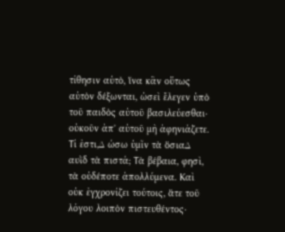τίθησιν αὐτὸ, ἵνα κἂν οὕτως αὐτὸν δέξωνται, ὡσεὶ ἔλεγεν ὑπὸ τοῦ παιδὸς αὐτοῦ βασιλεύεσθαι· οὐκοῦν ἀπ' αὐτοῦ µὴ ἀφηνιάζετε. Τί ἐστι,∆ ώσω ὑµῖν τὰ ὅσια∆ αυῒδ τὰ πιστά; Τὰ βέβαια, φησὶ, τὰ οὐδέποτε ἀπολλύµενα. Καὶ οὐκ ἐγχρονίζει τούτοις, ἅτε τοῦ λόγου λοιπὸν πιστευθέντος·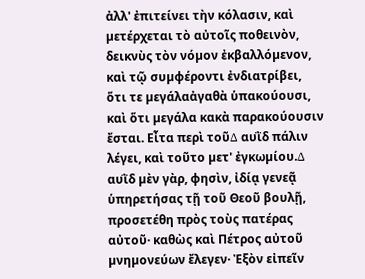ἀλλ' ἐπιτείνει τὴν κόλασιν, καὶ µετέρχεται τὸ αὐτοῖς ποθεινὸν, δεικνὺς τὸν νόµον ἐκβαλλόµενον, καὶ τῷ συµφέροντι ἐνδιατρίβει, ὅτι τε µεγάλαἀγαθὰ ὑπακούουσι, καὶ ὅτι µεγάλα κακὰ παρακούουσιν ἔσται. Εἶτα περὶ τοῦ∆ αυῒδ πάλιν λέγει, καὶ τοῦτο µετ' ἐγκωµίου.∆ αυῒδ µὲν γὰρ, φησὶν, ἰδίᾳ γενεᾷ ὑπηρετήσας τῇ τοῦ Θεοῦ βουλῇ, προσετέθη πρὸς τοὺς πατέρας αὐτοῦ· καθὼς καὶ Πέτρος αὐτοῦ µνηµονεύων ἔλεγεν· Ἐξὸν εἰπεῖν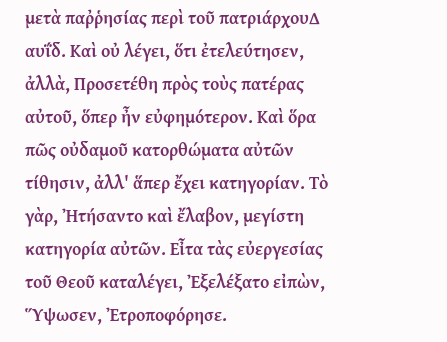µετὰ παῤῥησίας περὶ τοῦ πατριάρχου∆ αυΐδ. Καὶ οὐ λέγει, ὅτι ἐτελεύτησεν, ἀλλὰ, Προσετέθη πρὸς τοὺς πατέρας αὐτοῦ, ὅπερ ἦν εὐφηµότερον. Καὶ ὅρα πῶς οὐδαµοῦ κατορθώµατα αὐτῶν τίθησιν, ἀλλ' ἅπερ ἔχει κατηγορίαν. Τὸ γὰρ, Ἠτήσαντο καὶ ἔλαβον, µεγίστη κατηγορία αὐτῶν. Εἶτα τὰς εὐεργεσίας τοῦ Θεοῦ καταλέγει, Ἐξελέξατο εἰπὼν, Ὕψωσεν, Ἐτροποφόρησε.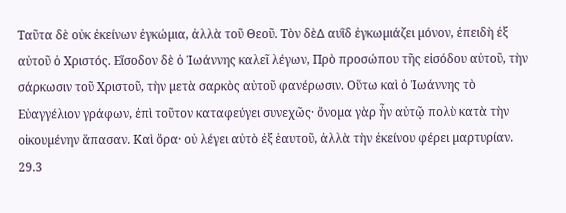Ταῦτα δὲ οὐκ ἐκείνων ἐγκώµια, ἀλλὰ τοῦ Θεοῦ. Τὸν δὲ∆ αυῒδ ἐγκωµιάζει µόνον, ἐπειδὴ ἐξ αὐτοῦ ὁ Χριστός. Εἴσοδον δὲ ὁ Ἰωάννης καλεῖ λέγων, Πρὸ προσώπου τῆς εἰσόδου αὐτοῦ, τὴν σάρκωσιν τοῦ Χριστοῦ, τὴν µετὰ σαρκὸς αὐτοῦ φανέρωσιν. Οὕτω καὶ ὁ Ἰωάννης τὸ Εὐαγγέλιον γράφων, ἐπὶ τοῦτον καταφεύγει συνεχῶς· ὄνοµα γὰρ ἦν αὐτῷ πολὺ κατὰ τὴν οἰκουµένην ἅπασαν. Καὶ ὅρα· οὐ λέγει αὐτὸ ἐξ ἑαυτοῦ, ἀλλὰ τὴν ἐκείνου φέρει µαρτυρίαν.
29.3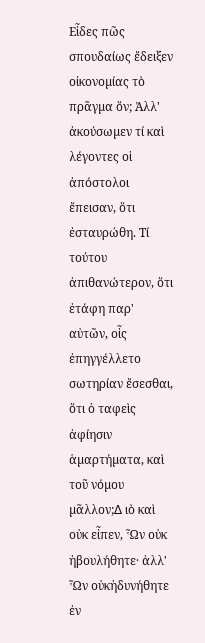Εἶδες πῶς σπουδαίως ἔδειξεν οἰκονοµίας τὸ πρᾶγµα ὅν; Ἀλλ' ἀκούσωµεν τί καὶ λέγοντες οἱ ἀπόστολοι ἔπεισαν, ὅτι ἐσταυρώθη. Τί τούτου ἀπιθανώτερον, ὅτι ἐτάφη παρ' αὐτῶν, οἷς ἐπηγγέλλετο σωτηρίαν ἔσεσθαι, ὅτι ὁ ταφεὶς ἀφίησιν ἁµαρτήµατα, καὶ τοῦ νόµου µᾶλλον;∆ ιὸ καὶ οὐκ εἶπεν, Ὧν οὐκ ἠβουλήθητε· ἀλλ' Ὧν οὐκἠδυνήθητε ἐν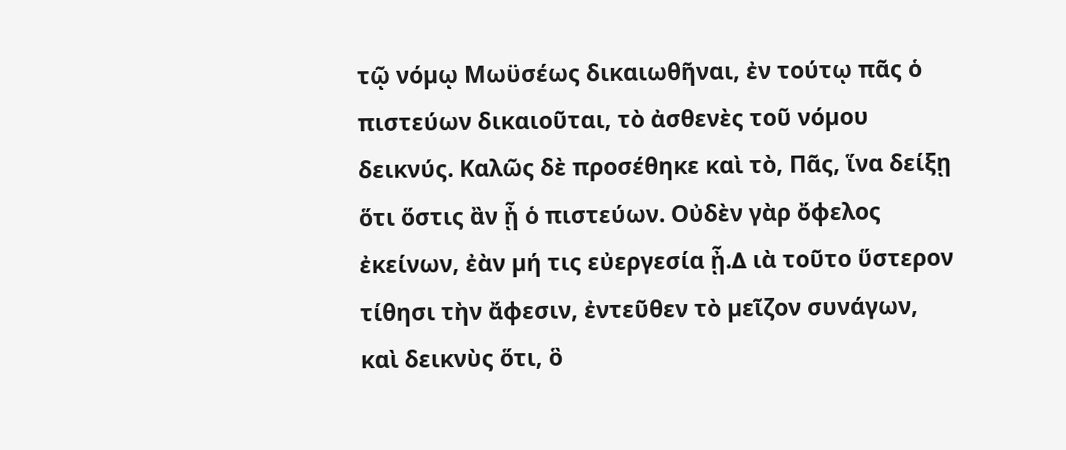τῷ νόµῳ Μωϋσέως δικαιωθῆναι, ἐν τούτῳ πᾶς ὁ πιστεύων δικαιοῦται, τὸ ἀσθενὲς τοῦ νόµου δεικνύς. Καλῶς δὲ προσέθηκε καὶ τὸ, Πᾶς, ἵνα δείξῃ ὅτι ὅστις ἂν ᾖ ὁ πιστεύων. Οὐδὲν γὰρ ὄφελος ἐκείνων, ἐὰν µή τις εὐεργεσία ᾖ.∆ ιὰ τοῦτο ὕστερον τίθησι τὴν ἄφεσιν, ἐντεῦθεν τὸ µεῖζον συνάγων, καὶ δεικνὺς ὅτι, ὃ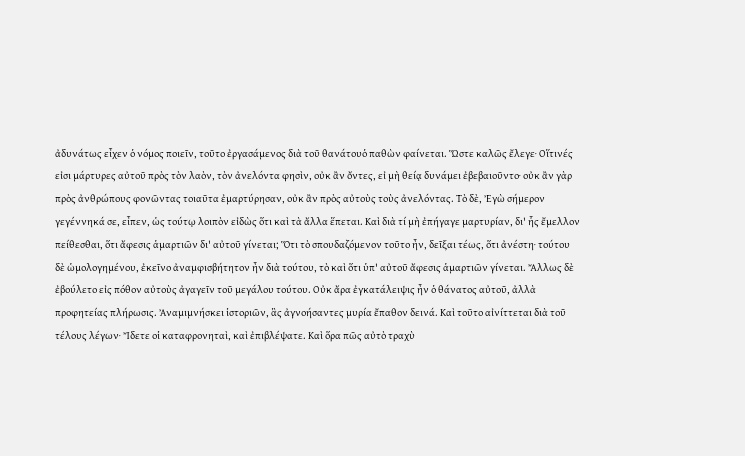ἀδυνάτως εἶχεν ὁ νόµος ποιεῖν, τοῦτο ἐργασάµενος διὰ τοῦ θανάτουὁ παθὼν φαίνεται. Ὥστε καλῶς ἔλεγε· Οἵτινές εἰσι µάρτυρες αὐτοῦ πρὸς τὸν λαὸν, τὸν ἀνελόντα φησὶν, οὐκ ἂν ὄντες, εἰ µὴ θείᾳ δυνάµει ἐβεβαιοῦντο· οὐκ ἂν γὰρ πρὸς ἀνθρώπους φονῶντας τοιαῦτα ἐµαρτύρησαν, οὐκ ἂν πρὸς αὐτοὺς τοὺς ἀνελόντας. Τὸ δὲ, Ἐγὼ σήµερον γεγέννηκά σε, εἶπεν, ὡς τούτῳ λοιπὸν εἰδὼς ὅτι καὶ τὰ ἄλλα ἕπεται. Καὶ διὰ τί µὴ ἐπήγαγε µαρτυρίαν, δι' ἧς ἔµελλον πείθεσθαι, ὅτι ἄφεσις ἁµαρτιῶν δι' αὐτοῦ γίνεται; Ὅτι τὸ σπουδαζόµενον τοῦτο ἦν, δεῖξαι τέως, ὅτι ἀνέστη· τούτου δὲ ὡµολογηµένου, ἐκεῖνο ἀναµφισβήτητον ἦν διὰ τούτου, τὸ καὶ ὅτι ὑπ' αὐτοῦ ἄφεσις ἁµαρτιῶν γίνεται. Ἄλλως δὲ ἐβούλετο εἰς πόθον αὐτοὺς ἀγαγεῖν τοῦ µεγάλου τούτου. Οὐκ ἄρα ἐγκατάλειψις ἦν ὁ θάνατος αὐτοῦ, ἀλλὰ προφητείας πλήρωσις. Ἀναµιµνήσκει ἱστοριῶν, ἃς ἀγνοήσαντες µυρία ἔπαθον δεινά. Καὶ τοῦτο αἰνίττεται διὰ τοῦ τέλους λέγων· Ἴδετε οἱ καταφρονηταὶ, καὶ ἐπιβλέψατε. Καὶ ὅρα πῶς αὐτὸ τραχὺ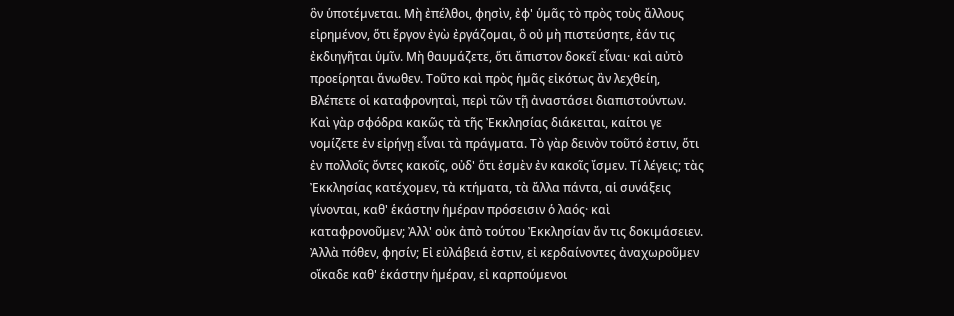ὃν ὑποτέµνεται. Μὴ ἐπέλθοι, φησὶν, ἐφ' ὑµᾶς τὸ πρὸς τοὺς ἄλλους εἰρηµένον, ὅτι ἔργον ἐγὼ ἐργάζοµαι, ὃ οὐ µὴ πιστεύσητε, ἐάν τις ἐκδιηγῆται ὑµῖν. Μὴ θαυµάζετε, ὅτι ἄπιστον δοκεῖ εἶναι· καὶ αὐτὸ προείρηται ἄνωθεν. Τοῦτο καὶ πρὸς ἡµᾶς εἰκότως ἂν λεχθείη, Βλέπετε οἱ καταφρονηταὶ, περὶ τῶν τῇ ἀναστάσει διαπιστούντων. Καὶ γὰρ σφόδρα κακῶς τὰ τῆς Ἐκκλησίας διάκειται, καίτοι γε νοµίζετε ἐν εἰρήνῃ εἶναι τὰ πράγµατα. Τὸ γὰρ δεινὸν τοῦτό ἐστιν, ὅτι ἐν πολλοῖς ὄντες κακοῖς, οὐδ' ὅτι ἐσµὲν ἐν κακοῖς ἴσµεν. Τί λέγεις; τὰς Ἐκκλησίας κατέχοµεν, τὰ κτήµατα, τὰ ἄλλα πάντα, αἱ συνάξεις γίνονται, καθ' ἑκάστην ἡµέραν πρόσεισιν ὁ λαός· καὶ καταφρονοῦµεν; Ἀλλ' οὐκ ἀπὸ τούτου Ἐκκλησίαν ἄν τις δοκιµάσειεν. Ἀλλὰ πόθεν, φησίν; Εἰ εὐλάβειά ἐστιν, εἰ κερδαίνοντες ἀναχωροῦµεν οἴκαδε καθ' ἑκάστην ἡµέραν, εἰ καρπούµενοι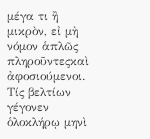µέγα τι ἢ µικρὸν, εἰ µὴ νόµον ἁπλῶς πληροῦντεςκαὶ ἀφοσιούµενοι. Τίς βελτίων γέγονεν ὁλοκλήρῳ µηνὶ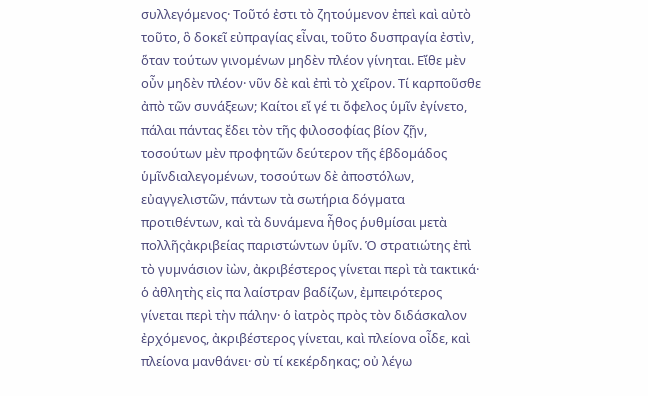συλλεγόµενος· Τοῦτό ἐστι τὸ ζητούµενον ἐπεὶ καὶ αὐτὸ τοῦτο, ὃ δοκεῖ εὐπραγίας εἶναι, τοῦτο δυσπραγία ἐστὶν, ὅταν τούτων γινοµένων µηδὲν πλέον γίνηται. Εἴθε µὲν οὖν µηδὲν πλέον· νῦν δὲ καὶ ἐπὶ τὸ χεῖρον. Τί καρποῦσθε ἀπὸ τῶν συνάξεων; Καίτοι εἴ γέ τι ὄφελος ὑµῖν ἐγίνετο, πάλαι πάντας ἔδει τὸν τῆς φιλοσοφίας βίον ζῇν, τοσούτων µὲν προφητῶν δεύτερον τῆς ἑβδοµάδος ὑµῖνδιαλεγοµένων, τοσούτων δὲ ἀποστόλων, εὐαγγελιστῶν, πάντων τὰ σωτήρια δόγµατα προτιθέντων, καὶ τὰ δυνάµενα ἦθος ῥυθµίσαι µετὰ πολλῆςἀκριβείας παριστώντων ὑµῖν. Ὁ στρατιώτης ἐπὶ τὸ γυµνάσιον ἰὼν, ἀκριβέστερος γίνεται περὶ τὰ τακτικά· ὁ ἀθλητὴς εἰς πα λαίστραν βαδίζων, ἐµπειρότερος γίνεται περὶ τὴν πάλην· ὁ ἰατρὸς πρὸς τὸν διδάσκαλον ἐρχόµενος, ἀκριβέστερος γίνεται, καὶ πλείονα οἶδε, καὶ πλείονα µανθάνει· σὺ τί κεκέρδηκας; οὐ λέγω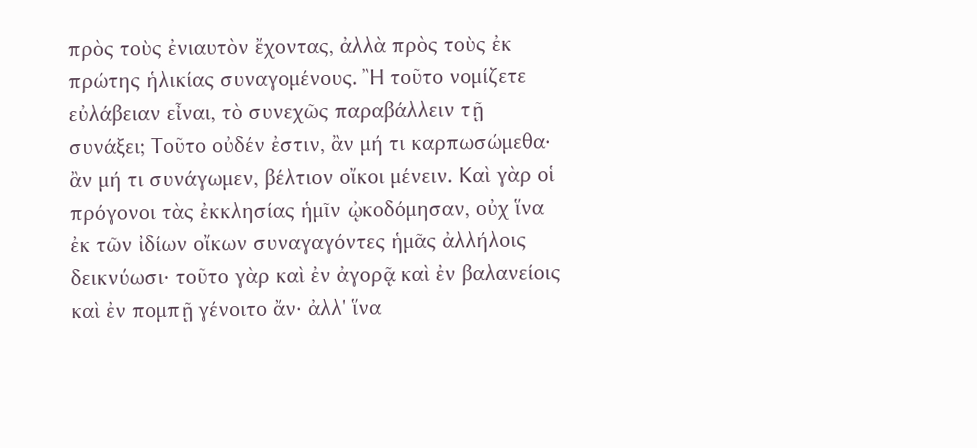πρὸς τοὺς ἐνιαυτὸν ἔχοντας, ἀλλὰ πρὸς τοὺς ἐκ πρώτης ἡλικίας συναγοµένους. Ἢ τοῦτο νοµίζετε εὐλάβειαν εἶναι, τὸ συνεχῶς παραβάλλειν τῇ συνάξει; Τοῦτο οὐδέν ἐστιν, ἂν µή τι καρπωσώµεθα· ἂν µή τι συνάγωµεν, βέλτιον οἴκοι µένειν. Καὶ γὰρ οἱ πρόγονοι τὰς ἐκκλησίας ἡµῖν ᾠκοδόµησαν, οὐχ ἵνα ἐκ τῶν ἰδίων οἴκων συναγαγόντες ἡµᾶς ἀλλήλοις δεικνύωσι· τοῦτο γὰρ καὶ ἐν ἀγορᾷ καὶ ἐν βαλανείοις καὶ ἐν ποµπῇ γένοιτο ἄν· ἀλλ' ἵνα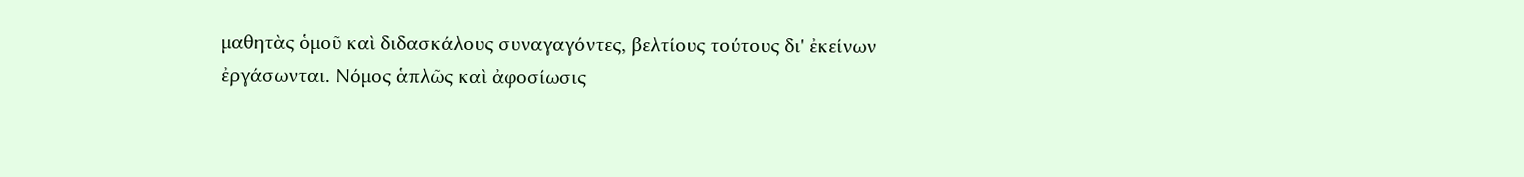µαθητὰς ὁµοῦ καὶ διδασκάλους συναγαγόντες, βελτίους τούτους δι' ἐκείνων ἐργάσωνται. Νόµος ἁπλῶς καὶ ἀφοσίωσις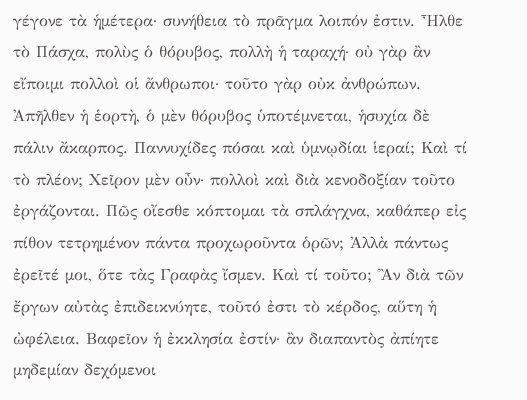γέγονε τὰ ἡµέτερα· συνήθεια τὸ πρᾶγµα λοιπόν ἐστιν. Ἦλθε τὸ Πάσχα, πολὺς ὁ θόρυβος, πολλὴ ἡ ταραχή· οὐ γὰρ ἂν εἴποιµι πολλοὶ οἱ ἄνθρωποι· τοῦτο γὰρ οὐκ ἀνθρώπων. Ἀπῆλθεν ἡ ἑορτὴ, ὁ µὲν θόρυβος ὑποτέµνεται, ἡσυχία δὲ πάλιν ἄκαρπος. Παννυχίδες πόσαι καὶ ὑµνῳδίαι ἱεραί; Καὶ τί τὸ πλέον; Χεῖρον µὲν οὖν· πολλοὶ καὶ διὰ κενοδοξίαν τοῦτο ἐργάζονται. Πῶς οἴεσθε κόπτοµαι τὰ σπλάγχνα, καθάπερ εἰς πίθον τετρηµένον πάντα προχωροῦντα ὁρῶν; Ἀλλὰ πάντως ἐρεῖτέ µοι, ὅτε τὰς Γραφὰς ἴσµεν. Καὶ τί τοῦτο; Ἂν διὰ τῶν ἔργων αὐτὰς ἐπιδεικνύητε, τοῦτό ἐστι τὸ κέρδος, αὕτη ἡ ὠφέλεια. Βαφεῖον ἡ ἐκκλησία ἐστίν· ἂν διαπαντὸς ἀπίητε µηδεµίαν δεχόµενοι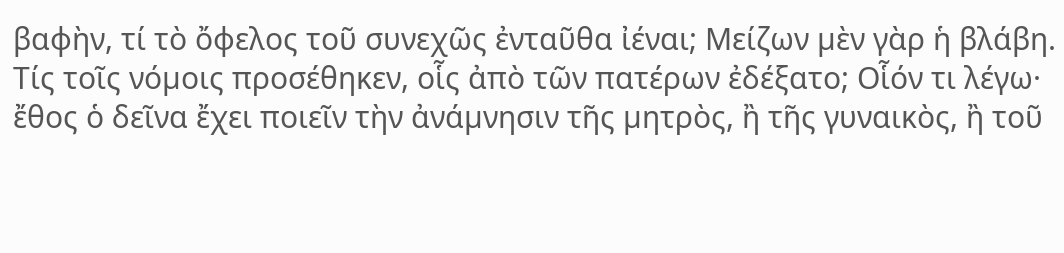βαφὴν, τί τὸ ὄφελος τοῦ συνεχῶς ἐνταῦθα ἰέναι; Μείζων µὲν γὰρ ἡ βλάβη. Τίς τοῖς νόµοις προσέθηκεν, οἷς ἀπὸ τῶν πατέρων ἐδέξατο; Οἷόν τι λέγω· ἔθος ὁ δεῖνα ἔχει ποιεῖν τὴν ἀνάµνησιν τῆς µητρὸς, ἢ τῆς γυναικὸς, ἢ τοῦ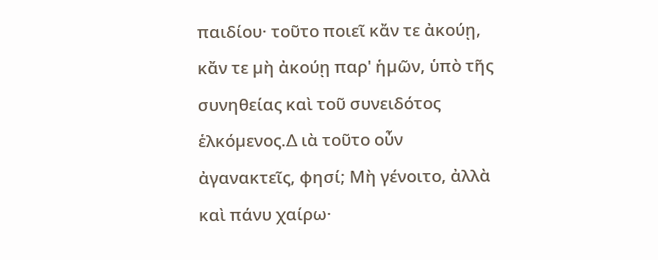παιδίου· τοῦτο ποιεῖ κἄν τε ἀκούῃ, κἄν τε µὴ ἀκούῃ παρ' ἡµῶν, ὑπὸ τῆς συνηθείας καὶ τοῦ συνειδότος ἑλκόµενος.∆ ιὰ τοῦτο οὖν ἀγανακτεῖς, φησί; Μὴ γένοιτο, ἀλλὰ καὶ πάνυ χαίρω·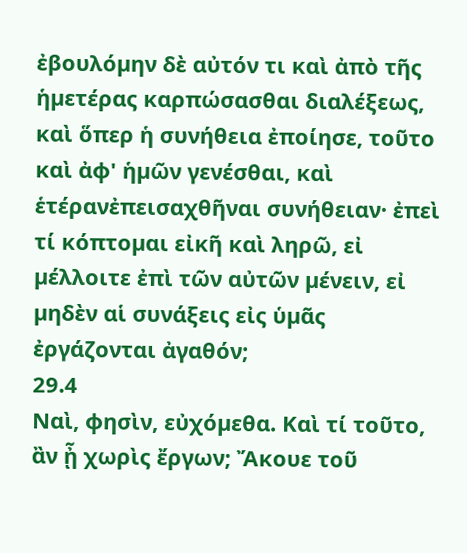ἐβουλόµην δὲ αὐτόν τι καὶ ἀπὸ τῆς ἡµετέρας καρπώσασθαι διαλέξεως, καὶ ὅπερ ἡ συνήθεια ἐποίησε, τοῦτο καὶ ἀφ' ἡµῶν γενέσθαι, καὶ ἑτέρανἐπεισαχθῆναι συνήθειαν· ἐπεὶ τί κόπτοµαι εἰκῆ καὶ ληρῶ, εἰ µέλλοιτε ἐπὶ τῶν αὐτῶν µένειν, εἰ µηδὲν αἱ συνάξεις εἰς ὑµᾶς ἐργάζονται ἀγαθόν;
29.4
Ναὶ, φησὶν, εὐχόµεθα. Καὶ τί τοῦτο, ἂν ᾖ χωρὶς ἔργων; Ἄκουε τοῦ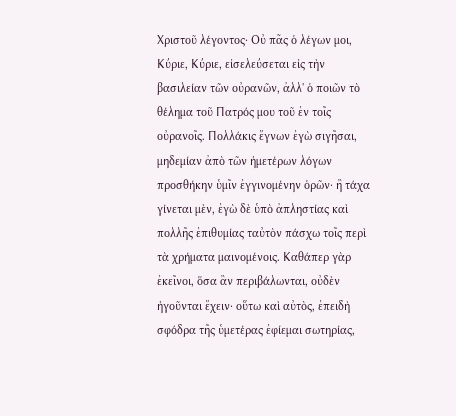Χριστοῦ λέγοντος· Οὐ πᾶς ὁ λέγων µοι, Κύριε, Κύριε, εἰσελεύσεται εἰς τὴν βασιλείαν τῶν οὐρανῶν, ἀλλ' ὁ ποιῶν τὸ θέληµα τοῦ Πατρός µου τοῦ ἐν τοῖς οὐρανοῖς. Πολλάκις ἔγνων ἐγὼ σιγῆσαι, µηδεµίαν ἀπὸ τῶν ἡµετέρων λόγων προσθήκην ὑµῖν ἐγγινοµένην ὁρῶν· ἢ τάχα γίνεται µὲν, ἐγὼ δὲ ὑπὸ ἀπληστίας καὶ πολλῆς ἐπιθυµίας ταὐτὸν πάσχω τοῖς περὶ τὰ χρήµατα µαινοµένοις. Καθάπερ γὰρ ἐκεῖνοι, ὅσα ἂν περιβάλωνται, οὐδὲν ἡγοῦνται ἔχειν· οὕτω καὶ αὐτὸς, ἐπειδὴ σφόδρα τῆς ὑµετέρας ἐφίεµαι σωτηρίας,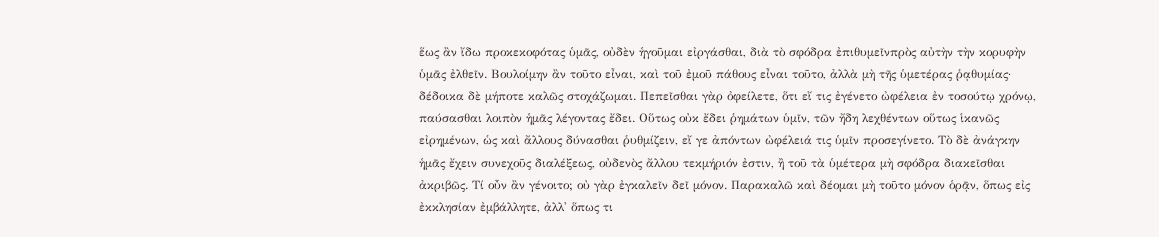ἕως ἂν ἴδω προκεκοφότας ὑµᾶς, οὐδὲν ἡγοῦµαι εἰργάσθαι, διὰ τὸ σφόδρα ἐπιθυµεῖνπρὸς αὐτὴν τὴν κορυφὴν ὑµᾶς ἐλθεῖν. Βουλοίµην ἂν τοῦτο εἶναι, καὶ τοῦ ἐµοῦ πάθους εἶναι τοῦτο, ἀλλὰ µὴ τῆς ὑµετέρας ῥᾳθυµίας· δέδοικα δὲ µήποτε καλῶς στοχάζωµαι. Πεπεῖσθαι γὰρ ὀφείλετε, ὅτι εἴ τις ἐγένετο ὠφέλεια ἐν τοσούτῳ χρόνῳ, παύσασθαι λοιπὸν ἡµᾶς λέγοντας ἔδει. Οὕτως οὐκ ἔδει ῥηµάτων ὑµῖν, τῶν ἤδη λεχθέντων οὕτως ἱκανῶς εἰρηµένων, ὡς καὶ ἄλλους δύνασθαι ῥυθµίζειν, εἴ γε ἀπόντων ὠφέλειά τις ὑµῖν προσεγίνετο. Τὸ δὲ ἀνάγκην ἡµᾶς ἔχειν συνεχοῦς διαλέξεως, οὐδενὸς ἄλλου τεκµήριόν ἐστιν, ἢ τοῦ τὰ ὑµέτερα µὴ σφόδρα διακεῖσθαι ἀκριβῶς. Τί οὖν ἂν γένοιτο; οὐ γὰρ ἐγκαλεῖν δεῖ µόνον. Παρακαλῶ καὶ δέοµαι µὴ τοῦτο µόνον ὁρᾷν, ὅπως εἰς ἐκκλησίαν ἐµβάλλητε, ἀλλ' ὅπως τι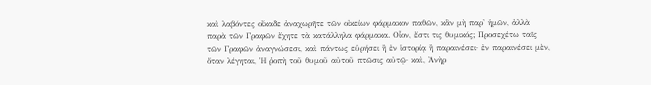καὶ λαβόντες οἴκαδε ἀναχωρῆτε τῶν οἰκείων φάρµακον παθῶν, κἂν µὴ παρ' ἡµῶν, ἀλλὰ παρὰ τῶν Γραφῶν ἔχητε τὰ κατάλληλα φάρµακα. Οἷον, ἔστι τις θυµικός; Προσεχέτω ταῖς τῶν Γραφῶν ἀναγνώσεσι, καὶ πάντως εὑρήσει ἢ ἐν ἱστορίᾳ ἢ παραινέσει· ἐν παραινέσει µὲν, ὅταν λέγηται, Ἡ ῥοπὴ τοῦ θυµοῦ αὐτοῦ πτῶσις αὐτῷ· καὶ, Ἀνὴρ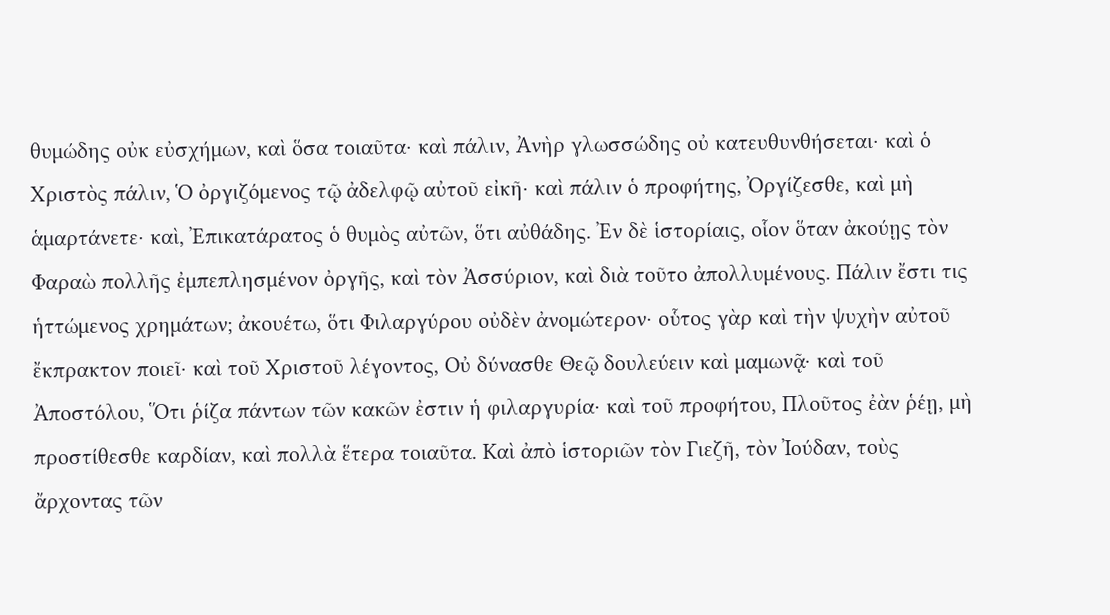θυµώδης οὐκ εὐσχήµων, καὶ ὅσα τοιαῦτα· καὶ πάλιν, Ἀνὴρ γλωσσώδης οὐ κατευθυνθήσεται· καὶ ὁ Χριστὸς πάλιν, Ὁ ὀργιζόµενος τῷ ἀδελφῷ αὐτοῦ εἰκῆ· καὶ πάλιν ὁ προφήτης, Ὀργίζεσθε, καὶ µὴ ἁµαρτάνετε· καὶ, Ἐπικατάρατος ὁ θυµὸς αὐτῶν, ὅτι αὐθάδης. Ἐν δὲ ἱστορίαις, οἷον ὅταν ἀκούῃς τὸν Φαραὼ πολλῆς ἐµπεπλησµένον ὀργῆς, καὶ τὸν Ἀσσύριον, καὶ διὰ τοῦτο ἀπολλυµένους. Πάλιν ἔστι τις ἡττώµενος χρηµάτων; ἀκουέτω, ὅτι Φιλαργύρου οὐδὲν ἀνοµώτερον· οὗτος γὰρ καὶ τὴν ψυχὴν αὐτοῦ ἔκπρακτον ποιεῖ· καὶ τοῦ Χριστοῦ λέγοντος, Οὐ δύνασθε Θεῷ δουλεύειν καὶ µαµωνᾷ· καὶ τοῦ Ἀποστόλου, Ὅτι ῥίζα πάντων τῶν κακῶν ἐστιν ἡ φιλαργυρία· καὶ τοῦ προφήτου, Πλοῦτος ἐὰν ῥέῃ, µὴ προστίθεσθε καρδίαν, καὶ πολλὰ ἕτερα τοιαῦτα. Καὶ ἀπὸ ἱστοριῶν τὸν Γιεζῆ, τὸν Ἰούδαν, τοὺς ἄρχοντας τῶν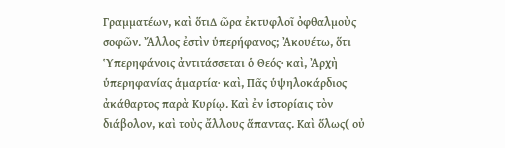Γραµµατέων, καὶ ὅτι∆ ῶρα ἐκτυφλοῖ ὀφθαλµοὺς σοφῶν. Ἄλλος ἐστὶν ὑπερήφανος; Ἀκουέτω, ὅτι Ὑπερηφάνοις ἀντιτάσσεται ὁ Θεός· καὶ, Ἀρχὴ ὑπερηφανίας ἁµαρτία· καὶ, Πᾶς ὑψηλοκάρδιος ἀκάθαρτος παρὰ Κυρίῳ. Καὶ ἐν ἱστορίαις τὸν διάβολον, καὶ τοὺς ἄλλους ἅπαντας. Καὶ ὅλως( οὐ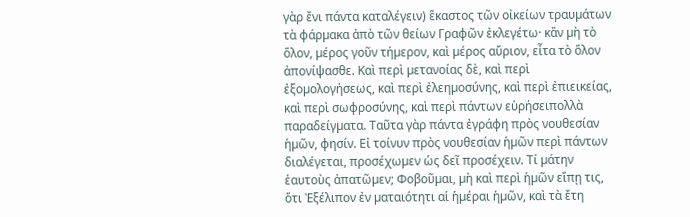γὰρ ἔνι πάντα καταλέγειν) ἕκαστος τῶν οἰκείων τραυµάτων τὰ φάρµακα ἀπὸ τῶν θείων Γραφῶν ἐκλεγέτω· κἂν µὴ τὸ ὅλον, µέρος γοῦν τήµερον, καὶ µέρος αὔριον, εἶτα τὸ ὅλον ἀπονίψασθε. Καὶ περὶ µετανοίας δὲ, καὶ περὶ ἐξοµολογήσεως, καὶ περὶ ἐλεηµοσύνης, καὶ περὶ ἐπιεικείας, καὶ περὶ σωφροσύνης, καὶ περὶ πάντων εὑρήσειπολλὰ παραδείγµατα. Ταῦτα γὰρ πάντα ἐγράφη πρὸς νουθεσίαν ἡµῶν, φησίν. Εἰ τοίνυν πρὸς νουθεσίαν ἡµῶν περὶ πάντων διαλέγεται, προσέχωµεν ὡς δεῖ προσέχειν. Τί µάτην ἑαυτοὺς ἀπατῶµεν; Φοβοῦµαι, µὴ καὶ περὶ ἡµῶν εἴπῃ τις, ὅτι Ἐξέλιπον ἐν µαταιότητι αἱ ἡµέραι ἡµῶν, καὶ τὰ ἔτη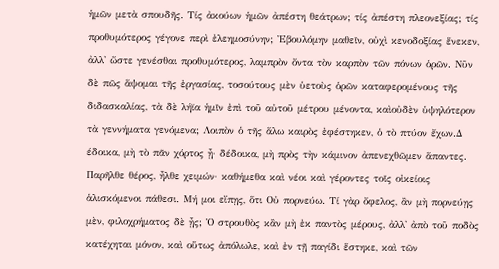ἡµῶν µετὰ σπουδῆς. Τίς ἀκούων ἡµῶν ἀπέστη θεάτρων; τίς ἀπέστη πλεονεξίας; τίς προθυµότερος γέγονε περὶ ἐλεηµοσύνην; Ἐβουλόµην µαθεῖν, οὐχὶ κενοδοξίας ἕνεκεν, ἀλλ' ὥστε γενέσθαι προθυµότερος, λαµπρὸν ὄντα τὸν καρπὸν τῶν πόνων ὁρῶν. Νῦν δὲ πῶς ἅψοµαι τῆς ἐργασίας, τοσούτους µὲν ὑετοὺς ὁρῶν καταφεροµένους τῆς διδασκαλίας, τὰ δὲ λήϊα ἡµῖν ἐπὶ τοῦ αὐτοῦ µέτρου µένοντα, καὶοὐδὲν ὑψηλότερον τὰ γεννήµατα γενόµενα; Λοιπὸν ὁ τῆς ἅλω καιρὸς ἐφέστηκεν, ὁ τὸ πτύον ἔχων.∆ έδοικα, µὴ τὸ πᾶν χόρτος ᾖ· δέδοικα, µὴ πρὸς τὴν κάµινον ἀπενεχθῶµεν ἅπαντες. Παρῆλθε θέρος, ἦλθε χειµών· καθήµεθα καὶ νέοι καὶ γέροντες τοῖς οἰκείοις ἁλισκόµενοι πάθεσι. Μή µοι εἴπῃς, ὅτι Οὐ πορνεύω. Τί γὰρ ὄφελος, ἂν µὴ πορνεύῃς µὲν, φιλοχρήµατος δὲ ᾖς; Ὁ στρουθὸς κἂν µὴ ἐκ παντὸς µέρους, ἀλλ' ἀπὸ τοῦ ποδὸς κατέχηται µόνον, καὶ οὕτως ἀπόλωλε, καὶ ἐν τῇ παγίδι ἕστηκε, καὶ τῶν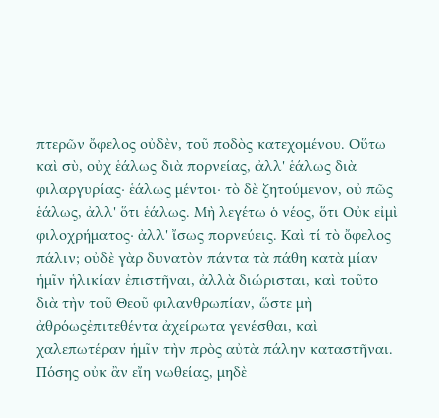πτερῶν ὄφελος οὐδὲν, τοῦ ποδὸς κατεχοµένου. Οὕτω καὶ σὺ, οὐχ ἑάλως διὰ πορνείας, ἀλλ' ἑάλως διὰ φιλαργυρίας· ἑάλως µέντοι· τὸ δὲ ζητούµενον, οὐ πῶς ἑάλως, ἀλλ' ὅτι ἑάλως. Μὴ λεγέτω ὁ νέος, ὅτι Οὐκ εἰµὶ φιλοχρήµατος· ἀλλ' ἴσως πορνεύεις. Καὶ τί τὸ ὄφελος πάλιν; οὐδὲ γὰρ δυνατὸν πάντα τὰ πάθη κατὰ µίαν ἡµῖν ἡλικίαν ἐπιστῆναι, ἀλλὰ διώρισται, καὶ τοῦτο διὰ τὴν τοῦ Θεοῦ φιλανθρωπίαν, ὥστε µὴ ἀθρόωςἐπιτεθέντα ἀχείρωτα γενέσθαι, καὶ χαλεπωτέραν ἡµῖν τὴν πρὸς αὐτὰ πάλην καταστῆναι. Πόσης οὐκ ἂν εἴη νωθείας, µηδὲ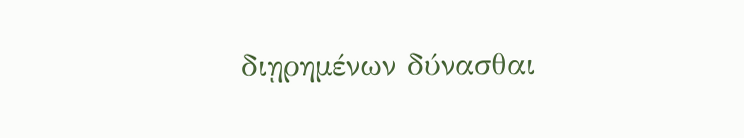διῃρηµένων δύνασθαι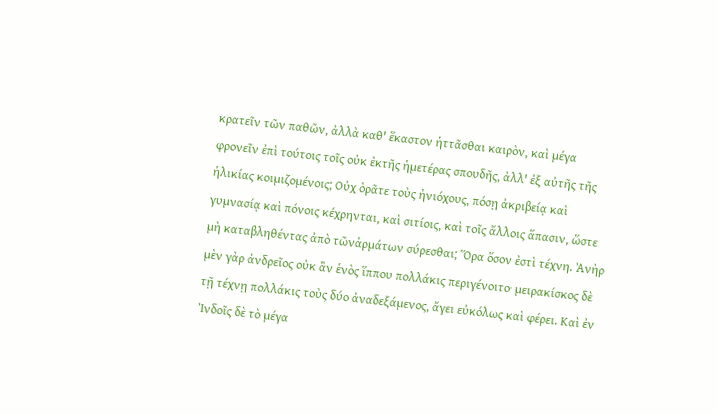κρατεῖν τῶν παθῶν, ἀλλὰ καθ' ἕκαστον ἡττᾶσθαι καιρὸν, καὶ µέγα φρονεῖν ἐπὶ τούτοις τοῖς οὐκ ἐκτῆς ἡµετέρας σπουδῆς, ἀλλ' ἐξ αὐτῆς τῆς ἡλικίας κοιµιζοµένοις; Οὐχ ὁρᾶτε τοὺς ἡνιόχους, πόσῃ ἀκριβείᾳ καὶ γυµνασίᾳ καὶ πόνοις κέχρηνται, καὶ σιτίοις, καὶ τοῖς ἄλλοις ἅπασιν, ὥστε µὴ καταβληθέντας ἀπὸ τῶνἁρµάτων σύρεσθαι; Ὅρα ὅσον ἐστὶ τέχνη. Ἀνὴρ µὲν γὰρ ἀνδρεῖος οὐκ ἂν ἑνὸς ἵππου πολλάκις περιγένοιτο· µειρακίσκος δὲ τῇ τέχνῃ πολλάκις τοὺς δύο ἀναδεξάµενος, ἄγει εὐκόλως καὶ φέρει. Καὶ ἐν Ἰνδοῖς δὲ τὸ µέγα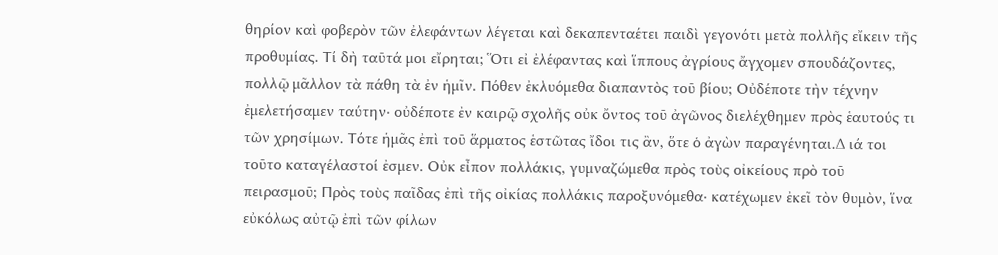θηρίον καὶ φοβερὸν τῶν ἐλεφάντων λέγεται καὶ δεκαπενταέτει παιδὶ γεγονότι µετὰ πολλῆς εἴκειν τῆς προθυµίας. Τί δὴ ταῦτά µοι εἴρηται; Ὅτι εἰ ἐλέφαντας καὶ ἵππους ἀγρίους ἄγχοµεν σπουδάζοντες, πολλῷ µᾶλλον τὰ πάθη τὰ ἐν ἡµῖν. Πόθεν ἐκλυόµεθα διαπαντὸς τοῦ βίου; Οὐδέποτε τὴν τέχνην ἐµελετήσαµεν ταύτην· οὐδέποτε ἐν καιρῷ σχολῆς οὐκ ὄντος τοῦ ἀγῶνος διελέχθηµεν πρὸς ἑαυτούς τι τῶν χρησίµων. Τότε ἡµᾶς ἐπὶ τοῦ ἅρµατος ἑστῶτας ἴδοι τις ἂν, ὅτε ὁ ἀγὼν παραγένηται.∆ ιά τοι τοῦτο καταγέλαστοί ἐσµεν. Οὐκ εἶπον πολλάκις, γυµναζώµεθα πρὸς τοὺς οἰκείους πρὸ τοῦ πειρασµοῦ; Πρὸς τοὺς παῖδας ἐπὶ τῆς οἰκίας πολλάκις παροξυνόµεθα· κατέχωµεν ἐκεῖ τὸν θυµὸν, ἵνα εὐκόλως αὐτῷ ἐπὶ τῶν φίλων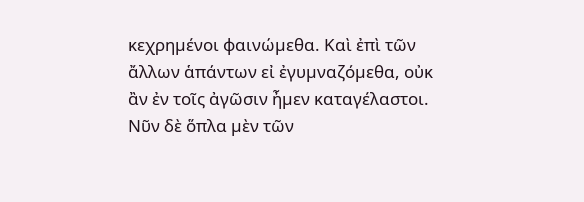κεχρηµένοι φαινώµεθα. Καὶ ἐπὶ τῶν ἄλλων ἁπάντων εἰ ἐγυµναζόµεθα, οὐκ ἂν ἐν τοῖς ἀγῶσιν ἦµεν καταγέλαστοι. Νῦν δὲ ὅπλα µὲν τῶν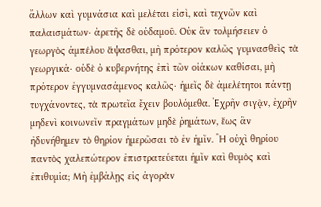ἄλλων καὶ γυµνάσια καὶ µελέται εἰσὶ, καὶ τεχνῶν καὶ παλαισµάτων· ἀρετῆς δὲ οὐδαµοῦ. Οὐκ ἂν τολµήσειεν ὁ γεωργὸς ἀµπέλου ἅψασθαι, µὴ πρότερον καλῶς γυµνασθεὶς τὰ γεωργικά· οὐδὲ ὁ κυβερνήτης ἐπὶ τῶν οἰάκων καθίσαι, µὴ πρότερον ἐγγυµνασάµενος καλῶς· ἡµεῖς δὲ ἀµελέτητοι πάντῃ τυγχάνοντες, τὰ πρωτεῖα ἔχειν βουλόµεθα. Ἐχρῆν σιγᾷν, ἐχρῆν µηδενὶ κοινωνεῖν πραγµάτων µηδὲ ῥηµάτων, ἕως ἂν ἠδυνήθηµεν τὸ θηρίον ἡµερῶσαι τὸ ἐν ἡµῖν. Ἢ οὐχὶ θηρίου παντὸς χαλεπώτερον ἐπιστρατεύεται ἡµῖν καὶ θυµὸς καὶ ἐπιθυµία; Μὴ ἐµβάλῃς εἰς ἀγορὰν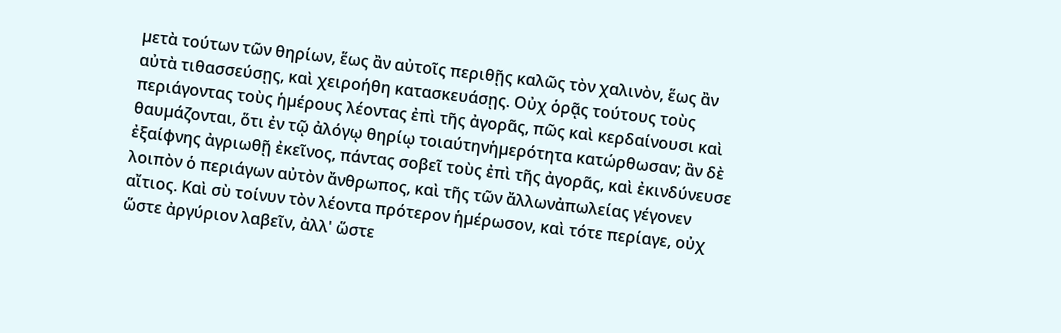µετὰ τούτων τῶν θηρίων, ἕως ἂν αὐτοῖς περιθῇς καλῶς τὸν χαλινὸν, ἕως ἂν αὐτὰ τιθασσεύσῃς, καὶ χειροήθη κατασκευάσῃς. Οὐχ ὁρᾷς τούτους τοὺς περιάγοντας τοὺς ἡµέρους λέοντας ἐπὶ τῆς ἀγορᾶς, πῶς καὶ κερδαίνουσι καὶ θαυµάζονται, ὅτι ἐν τῷ ἀλόγῳ θηρίῳ τοιαύτηνἡµερότητα κατώρθωσαν; ἂν δὲ ἐξαίφνης ἀγριωθῇ ἐκεῖνος, πάντας σοβεῖ τοὺς ἐπὶ τῆς ἀγορᾶς, καὶ ἐκινδύνευσε λοιπὸν ὁ περιάγων αὐτὸν ἄνθρωπος, καὶ τῆς τῶν ἄλλωνἀπωλείας γέγονεν αἴτιος. Καὶ σὺ τοίνυν τὸν λέοντα πρότερον ἡµέρωσον, καὶ τότε περίαγε, οὐχ ὥστε ἀργύριον λαβεῖν, ἀλλ' ὥστε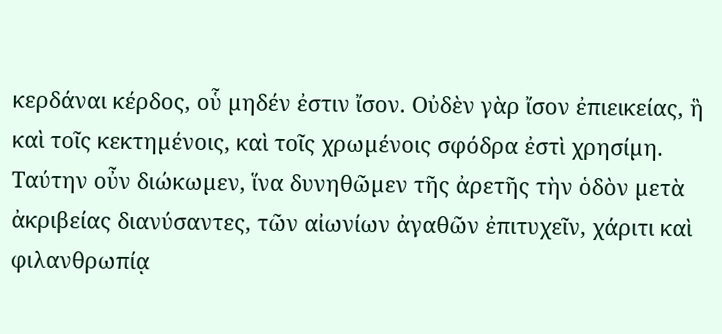κερδάναι κέρδος, οὗ µηδέν ἐστιν ἴσον. Οὐδὲν γὰρ ἴσον ἐπιεικείας, ἣ καὶ τοῖς κεκτηµένοις, καὶ τοῖς χρωµένοις σφόδρα ἐστὶ χρησίµη. Ταύτην οὖν διώκωµεν, ἵνα δυνηθῶµεν τῆς ἀρετῆς τὴν ὁδὸν µετὰ ἀκριβείας διανύσαντες, τῶν αἰωνίων ἀγαθῶν ἐπιτυχεῖν, χάριτι καὶ φιλανθρωπίᾳ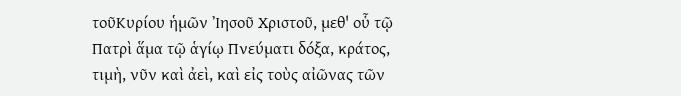τοῦΚυρίου ἡµῶν Ἰησοῦ Χριστοῦ, µεθ' οὗ τῷ Πατρὶ ἅµα τῷ ἁγίῳ Πνεύµατι δόξα, κράτος, τιµὴ, νῦν καὶ ἀεὶ, καὶ εἰς τοὺς αἰῶνας τῶν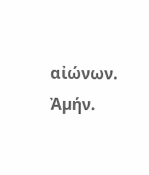αἰώνων. Ἀµήν.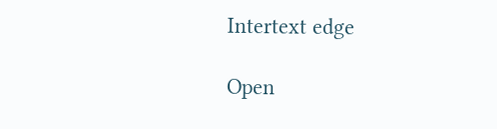Intertext edge

Open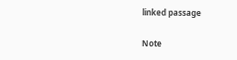linked passage

Note